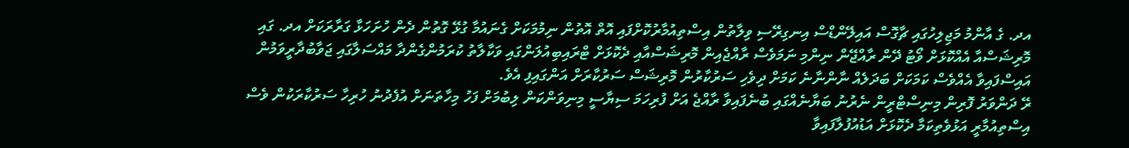އދ. ގެ އާންމު މަޖިލިހުގައި ޗާގޮސް އައިލޭންޑްސް އިނގިރޭސި ވިލާތުން އިސްތިއުމާރުކޮށްފައި އޮތް އޮތުން ނިމުމަކަށް ގެނައުމާ ގުޅޭ ގޮތުން ދެން ހުށަހަޅާ ގަރާރަކަށް އދ. ގައި މޮރިޝަސްއާ އެއްކޮޅަށް ވޯޓު ދޭން ރާއްޖޭން ނިންމި ނަމަވެސް ރާއްޖެއިން މޮރިޝަސްއާއި ދެކޮޅަށް ޓްރައިބިއުލަންގައި ވަކާލާތު ކުރަމުންގެންދާ މައްސަލާގައި ޖަވާބުދާރީވަމުން އައިސްފައިވާ އެއްވެސް ކަމަކަށް ބަދަލެއް ނާންނާނެ ކަމަށް ދިވެހި ސަރުކާރުން މޮރިޝަސް ސަރުކާރަށް އަންގައިފި އެވެ.
ރޭ ދަންވަރު ފޮރިން މިނިސްޓްރީން ނެރުނު ބަޔާނެއްގައި ބުނެފައިވާ ރާއްޖެ އަށް ފުރިހަމަ ސިޔާސީ މިނިވަންކަން ލިބުމަށް ފަހު މިހާތަނަށް އުފެދުނު ހުރިހާ ސަރުކާރަކުން ވެސް އިސްތިއުމާރީ އަޅުވެތިކަމާ ދެކޮޅަށް އަޑުއުފުލާފައިވާ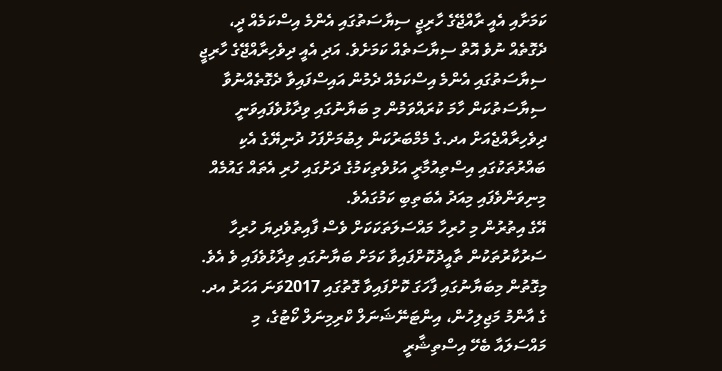ކަމަށާއި އެއީ ރާއްޖޭގެ ހާރިޖީ ސިޔާސަތުގައި އެންމެ އިސްކަމެއް ދީ، ދެގޮތެއް ނުވެ އޮތް ސިޔާސަތެއް ކަމަށެވެ. އަދި އެއީ ދިވެހިރާއްޖޭގެ ހާރިޖީ ސިޔާސަތުގައި އެންމެ އިސްކަމެއް ދެމުން އައިސްފައިވާ ދެގޮތެއްނުވާ ސިޔާސަތުކަން ހާމަ ކުރައްވަމުން މި ބަޔާނުގައި ވިދާޅުވެފައިވަނީ ދިވެހިރާއްޖެއަށް އދ.ގެ މެމްބަރުކަން ލިބުމަށްފަހު ދުނިޔޭގެ އެކި ބައްރުތަކުގައި އިސްތިއުމާރީ އަޅުވެތިކަމުގެ ދަށުގައި ހުރި އެތައް ގައުމެއް މިނިވަންވެފައި މިއަދު އެބަތިބި ކަމުގައެވެ.
އޭގެ އިތުރުން މި ހުރިހާ މައްސަލަތަކަކަށް ވެސް ފާއިތުވެދިޔަ ހުރިހާ ސަރުކާރުތަކުން ތާއީދުކޮށްފައިވާ ކަމަށް ބަޔާނުގައި ވިދާޅުވެފައި ވެ އެވެ. މިގޮތުން މިބަޔާނުގައި ފާހަގަ ކޮށްފައިވާ ގޮތުގައި 2017ވަނަ އަހަރު އދ. ގެ އާންމު މަޖިލިހުން، އިންޓަނޭޝަނަލް ކްރިމިނަލް ކޯޓުގެ، މި މައްސަލައާ ބެހޭ އިސްތިޝާރީ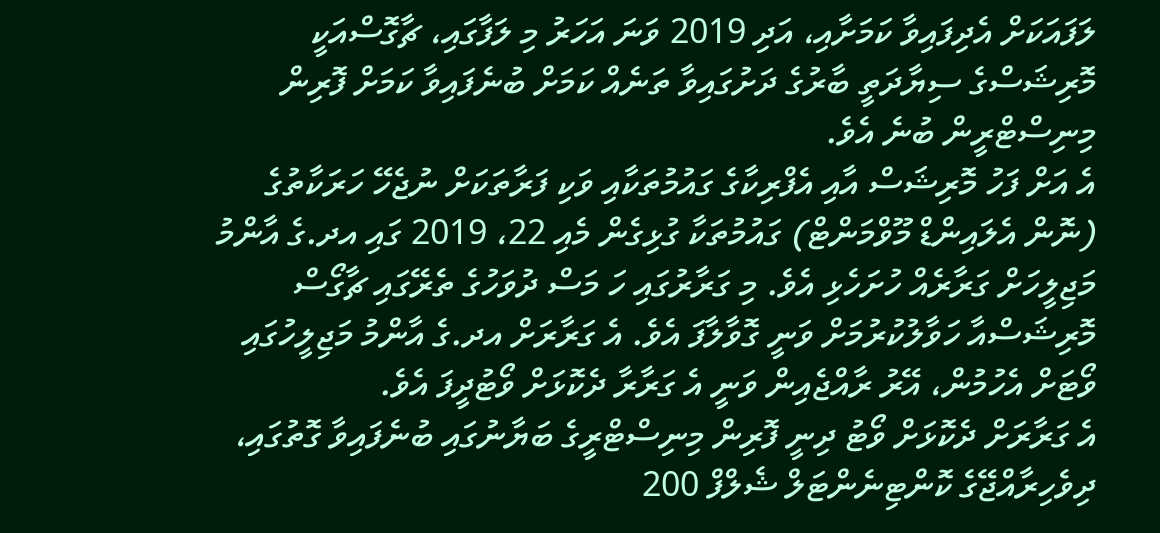ލަފައަކަށް އެދިފައިވާ ކަމަށާއި، އަދި 2019 ވަނަ އަހަރު މި ލަފާގައި، ޗާގޮސްއަކީ މޮރިޝަސްގެ ސިޔާދަތީ ބާރުގެ ދަށުގައިވާ ތަނެއް ކަމަށް ބުނެފައިވާ ކަމަށް ފޮރިން މިނިސްޓްރީން ބުނެ އެވެ.
އެ އަށް ފަހު މޮރިޝަސް އާއި އެފްރިކާގެ ގައުމުތަކާއި ވަކި ފަރާތަކަށް ނުޖެހޭ ހަރަކާތުގެ (ނޮން އެލައިންޑް މޫވްމަންޓް) ގައުމުތަކާ ގުޅިގެން މެއި 22، 2019 ގައި އދ.ގެ އާންމު މަޖިލީހަށް ގަރާރެއް ހުށަހެޅި އެވެ. މި ގަރާރުގައި ހަ މަސް ދުވަހުގެ ތެރޭގައި ޗާގޯސް މޮރިޝަސްއާ ހަވާލުކުރުމަށް ވަނީ ގޮވާލާފަ އެވެ. އެ ގަރާރަށް އދ.ގެ އާންމު މަޖިލީހުގައި ވޯޓަށް އެހުމުން، އޭރު ރާއްޖެއިން ވަނީ އެ ގަރާރާ ދެކޮޅަށް ވޯޓުދީފަ އެވެ.
އެ ގަރާރަށް ދެކޮޅަށް ވޯޓު ދިނީ ފޮރިން މިނިސްޓްރީގެ ބަޔާނުގައި ބުނެފައިވާ ގޮތުގައި، ދިވެހިރާއްޖޭގެ ކޮންޓިނެންޓަލް ޝެލްފް 200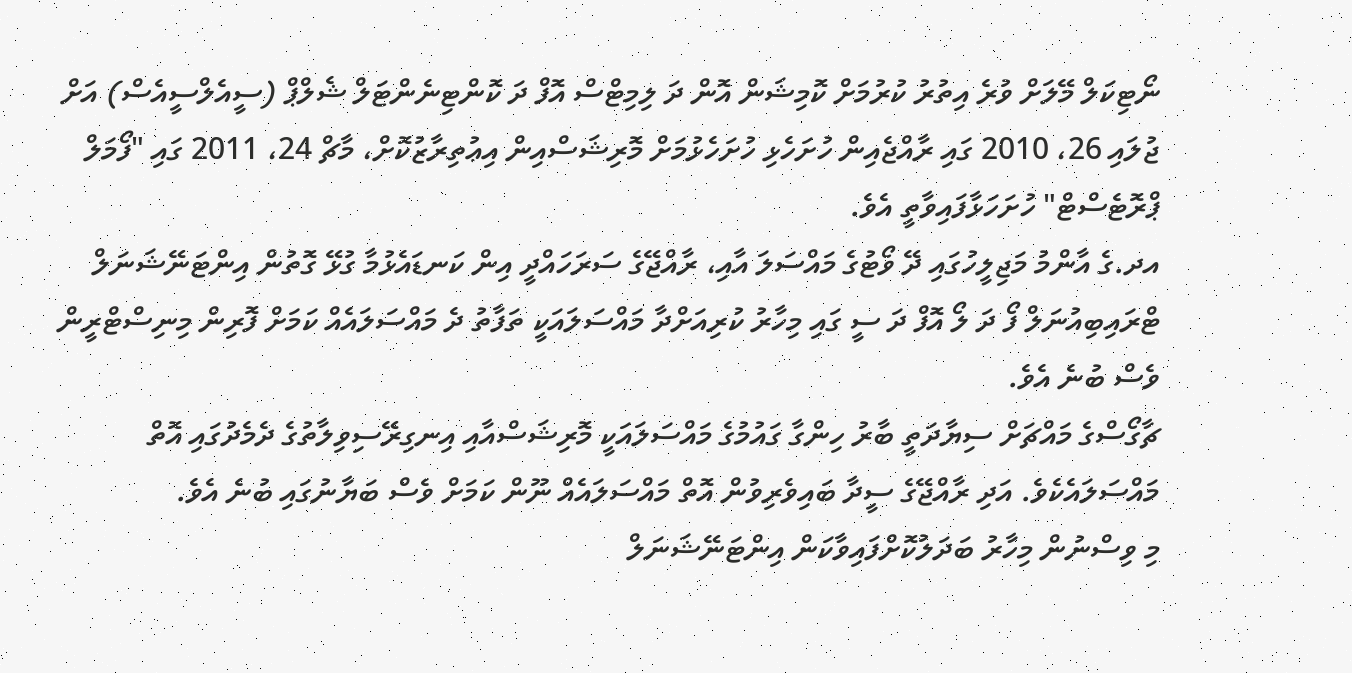ނޯޓިކަލް މޭލަށް ވުރެ އިތުރު ކުރުމަށް ކޮމިޝަން އޮން ދަ ލިމިޓްސް އޮފް ދަ ކޮންޓިނެންޓަލް ޝެލްޕް (ސީއެލްސީއެސް) އަށް ޖުލައި 26، 2010 ގައި ރާއްޖެއިން ހުށަހެޅި ހުށަހެޅުމަށް މޮރިޝަސްއިން އިޢުތިރާޒުކޮށް، މާޗް 24، 2011 ގައި "ފޯމަލް ޕްރޮޓެސްޓް" ހުށަހަޅާފައިވާތީ އެވެ.
އދ.ގެ އާންމު މަޖިލީހުގައި ދޭ ވޯޓުގެ މައްސަލަ އާއި، ރާއްޖޭގެ ސަރަހައްދީ އިން ކަނޑައެޅުމާ ގުޅޭ ގޮތުން އިންޓަނޭޝަނަލް ޓްރައިބިއުނަލް ފޯ ދަ ލޯ އޮފް ދަ ސީ ގައި މިހާރު ކުރިއަށްދާ މައްސަލައަކީ ތަފާތު ދެ މައްސަލައެއް ކަމަށް ފޮރިން މިނިސްޓްރީން ވެސް ބުނެ އެވެ.
ޗާގޯސްގެ މައްޗަށް ސިޔާދަތީ ބާރު ހިންގާ ގައުމުގެ މައްސަލައަކީ މޮރިޝަސްއާއި އިނގިރޭސިވިލާތުގެ ދެމެދުގައި އޮތް މައްސަލައެކެވެ. އަދި ރާއްޖޭގެ ސީދާ ބައިވެރިވުން އޮތް މައްސަލައެއް ނޫން ކަމަށް ވެސް ބަޔާނުގައި ބުނެ އެވެ.
މި ވިސްނުން މިހާރު ބަދަލުކޮށްފައިވާކަން އިންޓަނޭޝަނަލް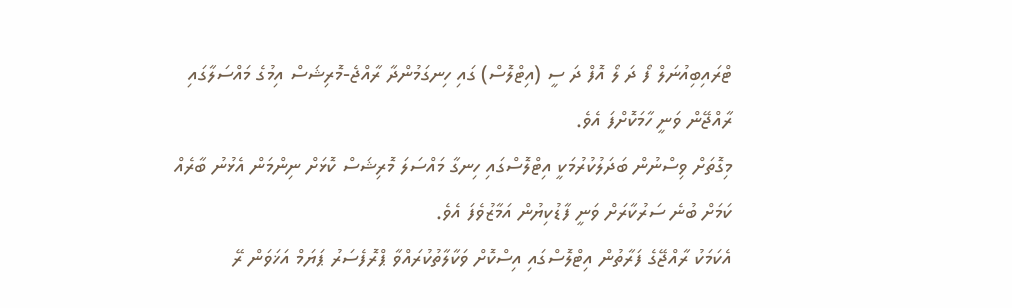ޓްރައިބިއުނަލް ފޯ ދަ ލޯ އޮފް ދަ ސީ (އިޓްލޮސް) ގައި ހިނގަމުންދާ ރާއްޖެ-މޮރިޝަސް އިމުގެ މައްސަލާގައި ރާއްޖޭން ވަނީ ހާމަކޮށްފަ އެވެ.
މިގޮތަށް ވިސްނުން ބަދަލުކުރުމަކީ އިޓްލޮސްގައި ހިނގާ މައްސަލަ މޮރިޝަސް ކޮޅަށް ނިންމަން އެޅުނު ބާރެއް ކަމަށް ބުނެ ސަރުކާރަށް ވަނީ ފާޑުކިޔުން އަމާޒުވެފަ އެވެ.
އެކަމަކު ރާއްޖޭގެ ފަރާތުން އިޓްލޮސްގައި އިސްކޮށް ވަކާލާތުކުރައްވާ ޕްރޮފެސަރު ޕަޔަމް އަޚަވަން ރޭ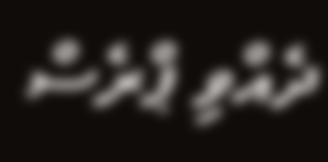ދެއްވި ޕްރެސް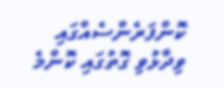ކޮންފަރެންސެއްގައި ވިދާޅުވި ގޮތުގައި ކޮންމެ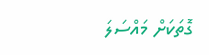ގޮތަކަށް މައްސަލަ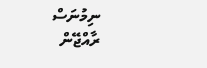ނިމުނަސް ރާއްޖޭން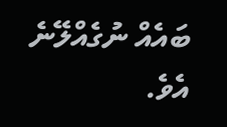ބައެއް ނުގެއްލޭނެ އެވެ.